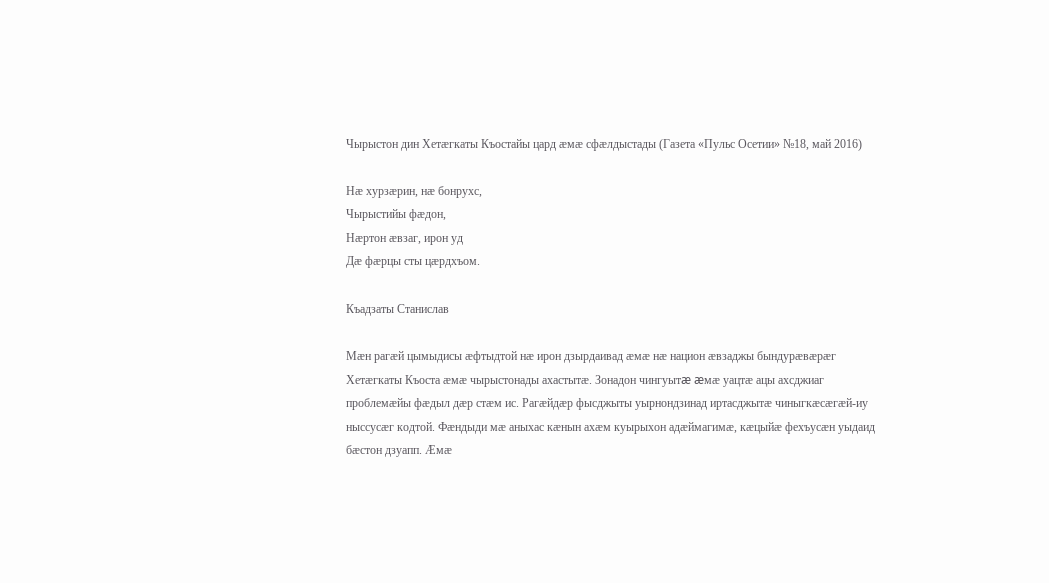Чырыстон дин Хетæгкаты Къостайы цард æмæ сфæлдыстады (Газета «Пульс Осетии» №18, май 2016)

Нæ хурзæрин, нæ бонрухс,
Чырыстийы фæдон,
Нæртон æвзаг, ирон уд
Дæ фæрцы сты цæрдхъом.

Къадзаты Станислав

Мæн рагæй цымыдисы æфтыдтой нæ ирон дзырдаивад æмæ нæ национ æвзаджы бындурæвæрæг Хетæгкаты Къоста æмæ чырыстонады ахастытæ. Зонадон чингуытæ æмæ уацтæ ацы ахсджиаг проблемæйы фæдыл дæр стæм ис. Рагæйдæр фысджыты уырнондзинад иртасджытæ чиныгкæсæгæй-иу ныссусæг кодтой. Фæндыди мæ аныхас кæнын ахæм куырыхон адæймагимæ, кæцыйæ фехъусæн уыдаид бæстон дзуапп. Æмæ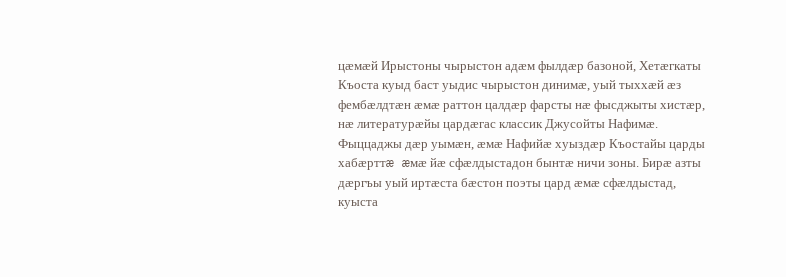цæмæй Ирыстоны чырыстон адæм фылдæр базоной, Хетæгкаты Къоста куыд баст уыдис чырыстон динимæ, уый тыххæй æз фембæлдтæн æмæ раттон цалдæр фарсты нæ фысджыты хистæр, нæ литературæйы цардæгас классик Джусойты Нафимæ. Фыццаджы дæр уымæн, æмæ Нафийæ хуыздæр Къостайы царды хабæрттæ æмæ йæ сфæлдыстадон бынтæ ничи зоны. Бирæ азты дæргъы уый иртæста бæстон поэты цард æмæ сфæлдыстад, куыста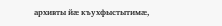архивты йæ къухфыстытимæ,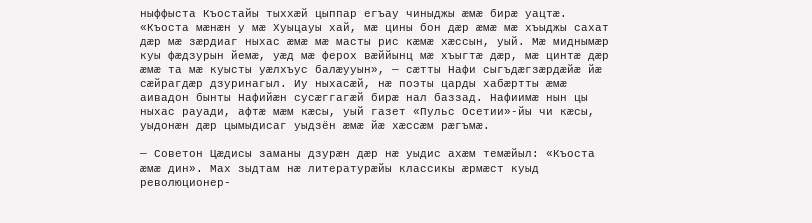ныффыста Къостайы тыххæй цыппар егъау чиныджы æмæ бирæ уацтæ. «Къоста мæнæн у мæ Хуыцауы хай, мæ цины бон дæр æмæ мæ хъыджы сахат дæр мæ зæрдиаг ныхас æмæ мæ масты рис кæмæ хæссын, уый. Мæ миднымæр куы фæдзурын йемæ, уæд мæ ферох вæййынц мæ хъыгтæ дæр, мæ цинтæ дæр æмæ та мæ куысты уæлхъус балæууын», — сæтты Нафи сыгъдæгзæрдæйæ йæ сæйрагдæр дзуринагыл. Иу ныхасæй, нæ поэты царды хабæртты æмæ аивадон бынты Нафийæн сусæггагæй бирæ нал баззад. Нафиимæ нын цы ныхас рауади, афтæ мæм кæсы, уый газет «Пульс Осетии»-йы чи кæсы, уыдонæн дæр цымыдисаг уыдзён æмæ йæ хæссæм рæгъмæ.

— Советон Цæдисы заманы дзурæн дæр нæ уыдис ахæм темæйыл: «Къоста æмæ дин». Мах зыдтам нæ литературæйы классикы æрмæст куыд революционер-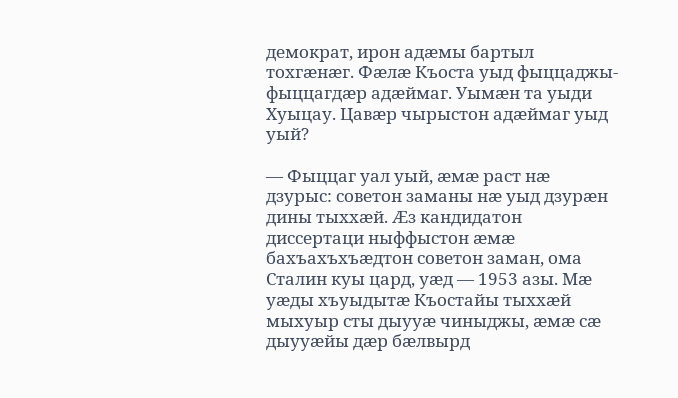демократ, ирон адæмы бартыл тохгæнæг. Фæлæ Къоста уыд фыццаджы-фыццагдæр адæймаг. Уымæн та уыди Хуыцау. Цавæр чырыстон адæймаг уыд уый?

— Фыццаг уал уый, æмæ раст нæ дзурыс: советон заманы нæ уыд дзурæн дины тыххæй. Æз кандидатон диссертаци ныффыстон æмæ бахъахъхъæдтон советон заман, ома Сталин куы цард, уæд — 1953 азы. Мæ уæды хъуыдытæ Къостайы тыххæй мыхуыр сты дыууæ чиныджы, æмæ сæ дыууæйы дæр бæлвырд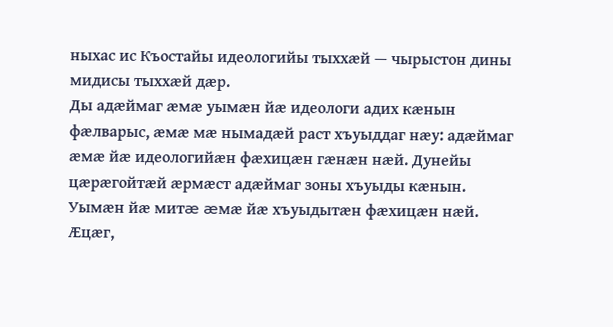ныхас ис Къостайы идеологийы тыххæй — чырыстон дины мидисы тыххæй дæр.
Ды адæймаг æмæ уымæн йæ идеологи адих кæнын фæлварыс, æмæ мæ нымадæй раст хъуыддаг нæу: адæймаг æмæ йæ идеологийæн фæхицæн гæнæн нæй. Дунейы цæрæгойтæй æрмæст адæймаг зоны хъуыды кæнын. Уымæн йæ митæ æмæ йæ хъуыдытæн фæхицæн нæй. Æцæг,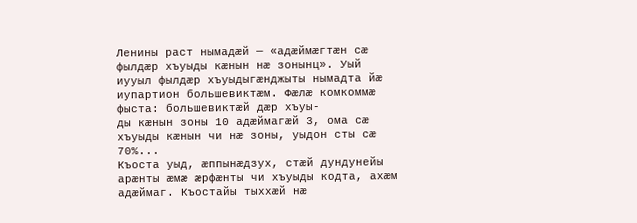Ленины раст нымадæй — «адæймæгтæн сæ фылдæр хъуыды кæнын нæ зонынц». Уый иууыл фылдæр хъуыдыгæнджыты нымадта йæ иупартион большевиктæм. Фæлæ комкоммæ фыста: большевиктæй дæр хъуы-
ды кæнын зоны 10 адæймагæй 3, ома сæ хъуыды кæнын чи нæ зоны, уыдон сты сæ 70%...
Къоста уыд, æппынæдзух, стæй дундунейы арæнты æмæ æрфæнты чи хъуыды кодта, ахæм адæймаг. Къостайы тыххæй нæ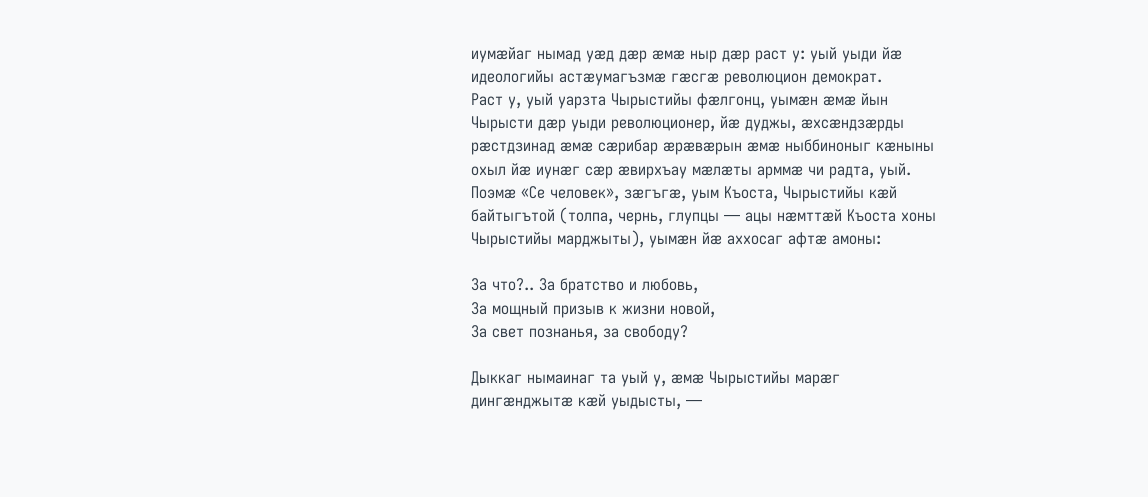иумæйаг нымад уæд дæр æмæ ныр дæр раст у: уый уыди йæ идеологийы астæумагъзмæ гæсгæ революцион демократ.
Раст у, уый уарзта Чырыстийы фæлгонц, уымæн æмæ йын Чырысти дæр уыди революционер, йæ дуджы, æхсæндзæрды рæстдзинад æмæ сæрибар æрæвæрын æмæ ныббиноныг кæныны охыл йæ иунæг сæр æвирхъау мæлæты арммæ чи радта, уый. Поэмæ «Се человек», зæгъгæ, уым Къоста, Чырыстийы кæй байтыгътой (толпа, чернь, глупцы — ацы нæмттæй Къоста хоны Чырыстийы марджыты), уымæн йæ аххосаг афтæ амоны:

За что?.. За братство и любовь,
За мощный призыв к жизни новой,
За свет познанья, за свободу?

Дыккаг нымаинаг та уый у, æмæ Чырыстийы марæг дингæнджытæ кæй уыдысты, —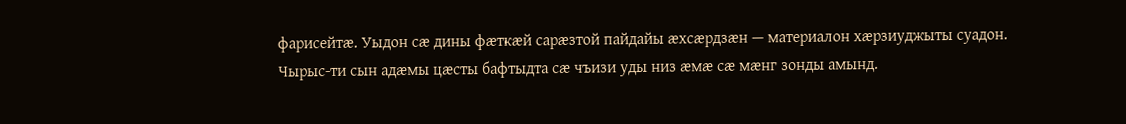фарисейтæ. Уыдон сæ дины фæткæй сарæзтой пайдайы æхсæрдзæн — материалон хæрзиуджыты суадон. Чырыс-ти сын адæмы цæсты бафтыдта сæ чъизи уды низ æмæ сæ мæнг зонды амынд.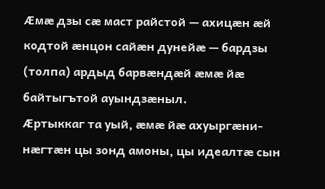Æмæ дзы сæ маст райстой — ахицæн æй кодтой æнцон сайæн дунейæ — бардзы (толпа) ардыд барвæндæй æмæ йæ байтыгътой ауындзæныл.
Æртыккаг та уый, æмæ йæ ахуыргæни-нæгтæн цы зонд амоны, цы идеалтæ сын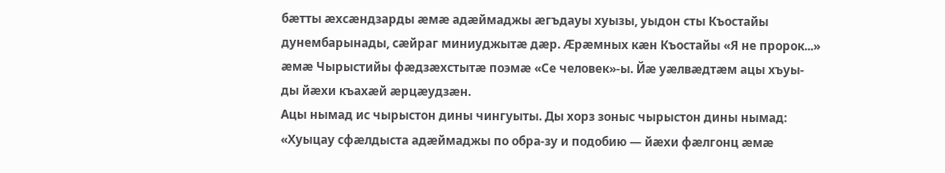бæтты æхсæндзарды æмæ адæймаджы æгъдауы хуызы, уыдон сты Къостайы дунембарынады, сæйраг миниуджытæ дæр. Æрæмных кæн Къостайы «Я не пророк...» æмæ Чырыстийы фæдзæхстытæ поэмæ «Се человек»-ы. Йæ уæлвæдтæм ацы хъуы-
ды йæхи къахæй æрцæудзæн.
Ацы нымад ис чырыстон дины чингуыты. Ды хорз зоныс чырыстон дины нымад:
«Хуыцау сфæлдыста адæймаджы по обра-зу и подобию — йæхи фæлгонц æмæ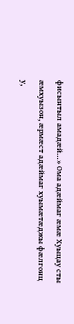фисынтыл амадæй…» Ома адæймаг æмæ Хуыцау сты æмхуызон, æрмæст адæймаг хуымæтæджы фæлгонц у,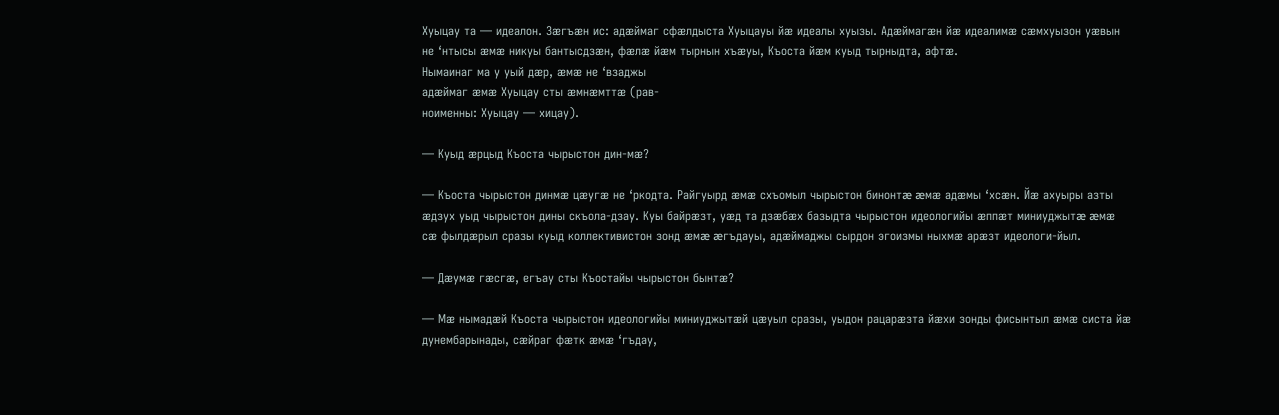Хуыцау та — идеалон. Зæгъæн ис: адæймаг сфæлдыста Хуыцауы йæ идеалы хуызы. Адæймагæн йæ идеалимæ сæмхуызон уæвын не ‘нтысы æмæ никуы бантысдзæн, фæлæ йæм тырнын хъæуы, Къоста йæм куыд тырныдта, афтæ.
Нымаинаг ма у уый дæр, æмæ не ‘взаджы
адæймаг æмæ Хуыцау сты æмнæмттæ (рав-
ноименны: Хуыцау — хицау).

— Куыд æрцыд Къоста чырыстон дин-мæ?

— Къоста чырыстон динмæ цæугæ не ‘ркодта. Райгуырд æмæ схъомыл чырыстон бинонтæ æмæ адæмы ‘хсæн. Йæ ахуыры азты æдзух уыд чырыстон дины скъола-дзау. Куы байрæзт, уæд та дзæбæх базыдта чырыстон идеологийы æппæт миниуджытæ æмæ сæ фылдæрыл сразы куыд коллективистон зонд æмæ æгъдауы, адæймаджы сырдон эгоизмы ныхмæ арæзт идеологи-йыл.

— Дæумæ гæсгæ, егъау сты Къостайы чырыстон бынтæ?

— Мæ нымадæй Къоста чырыстон идеологийы миниуджытæй цæуыл сразы, уыдон рацарæзта йæхи зонды фисынтыл æмæ систа йæ дунембарынады, сæйраг фæтк æмæ ‘гъдау,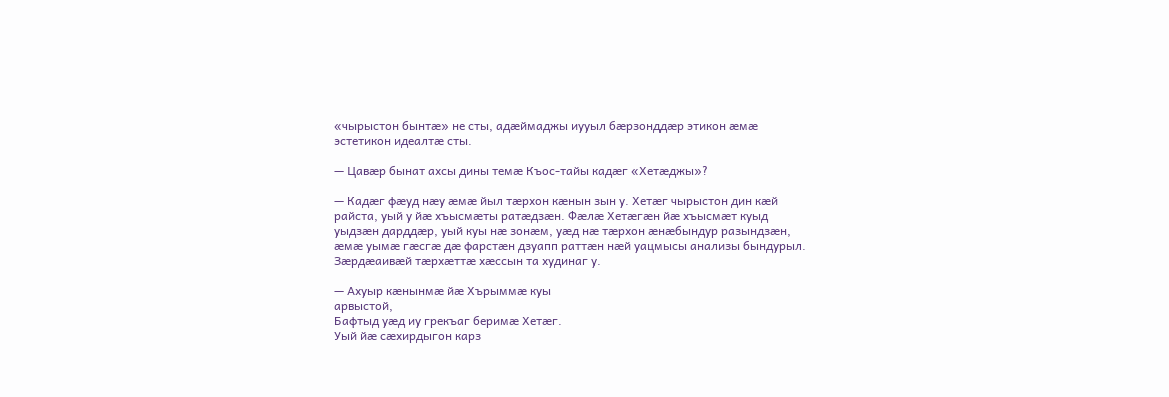«чырыстон бынтæ» не сты, адæймаджы иууыл бæрзонддæр этикон æмæ эстетикон идеалтæ сты.

— Цавæр бынат ахсы дины темæ Къос-тайы кадæг «Хетæджы»?

— Кадæг фæуд нæу æмæ йыл тæрхон кæнын зын у. Хетæг чырыстон дин кæй райста, уый у йæ хъысмæты ратæдзæн. Фæлæ Хетæгæн йæ хъысмæт куыд уыдзæн дарддæр, уый куы нæ зонæм, уæд нæ тæрхон æнæбындур разындзæн, æмæ уымæ гæсгæ дæ фарстæн дзуапп раттæн нæй уацмысы анализы бындурыл. Зæрдæаивæй тæрхæттæ хæссын та худинаг у.

— Ахуыр кæнынмæ йæ Хърыммæ куы
арвыстой,
Бафтыд уæд иу грекъаг беримæ Хетæг.
Уый йæ сæхирдыгон карз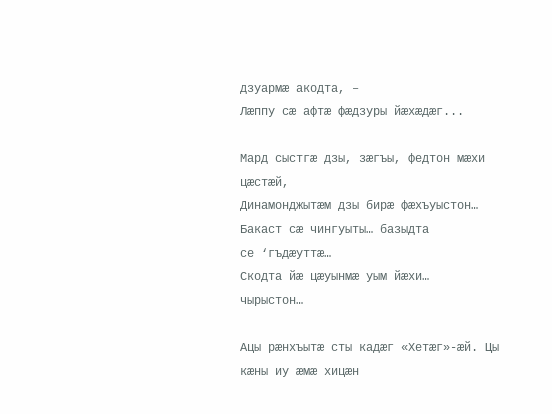дзуармæ акодта, –
Лæппу сæ афтæ фæдзуры йæхæдæг...

Мард сыстгæ дзы, зæгъы, федтон мæхи
цæстæй,
Динамонджытæм дзы бирæ фæхъуыстон…
Бакаст сæ чингуыты… базыдта
се ‘гъдæуттæ…
Скодта йæ цæуынмæ уым йæхи…
чырыстон…

Ацы рæнхъытæ сты кадæг «Хетæг»-æй. Цы кæны иу æмæ хицæн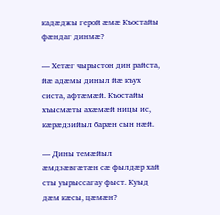кадæджы герой æмæ Къостайы фæндаг динмæ?

— Хетæг чырыстон дин райста, йæ адæмы диныл йæ къух систа, афтæмæй. Къостайы хъысмæты ахæмæй ницы ис, кæрæдзийыл барæн сын нæй.

— Дины темæйыл æмдзæвгæтæн сæ фылдæр хай сты уырыссагау фыст. Куыд дæм кæсы, цæмæн?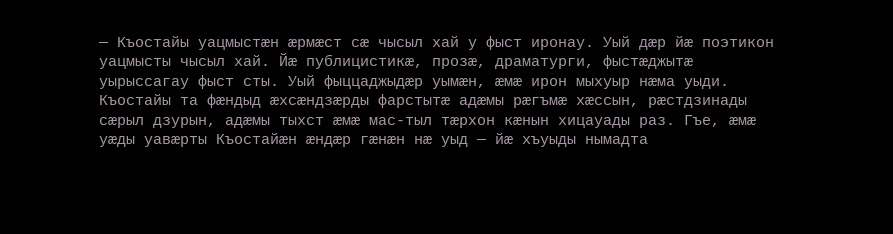— Къостайы уацмыстæн æрмæст сæ чысыл хай у фыст иронау. Уый дæр йæ поэтикон уацмысты чысыл хай. Йæ публицистикæ, прозæ, драматурги, фыстæджытæ уырыссагау фыст сты. Уый фыццаджыдæр уымæн, æмæ ирон мыхуыр нæма уыди. Къостайы та фæндыд æхсæндзæрды фарстытæ адæмы рæгъмæ хæссын, рæстдзинады сæрыл дзурын, адæмы тыхст æмæ мас-тыл тæрхон кæнын хицауады раз. Гъе, æмæ уæды уавæрты Къостайæн æндæр гæнæн нæ уыд — йæ хъуыды нымадта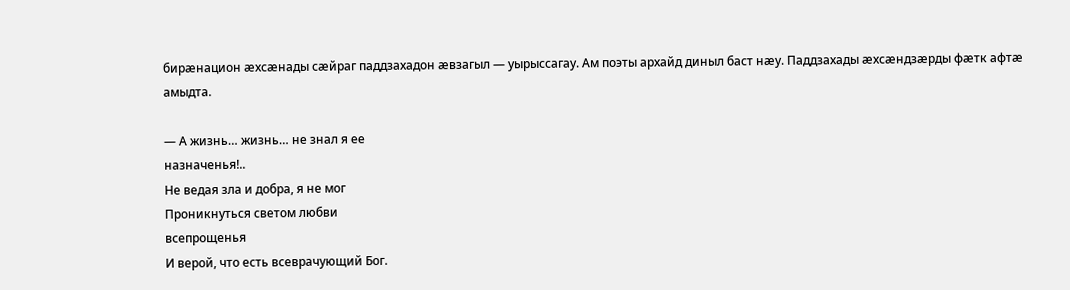бирæнацион æхсæнады сæйраг паддзахадон æвзагыл — уырыссагау. Ам поэты архайд диныл баст нæу. Паддзахады æхсæндзæрды фæтк афтæ амыдта.

— А жизнь… жизнь… не знал я ее
назначенья!..
Не ведая зла и добра, я не мог
Проникнуться светом любви
всепрощенья
И верой, что есть всеврачующий Бог.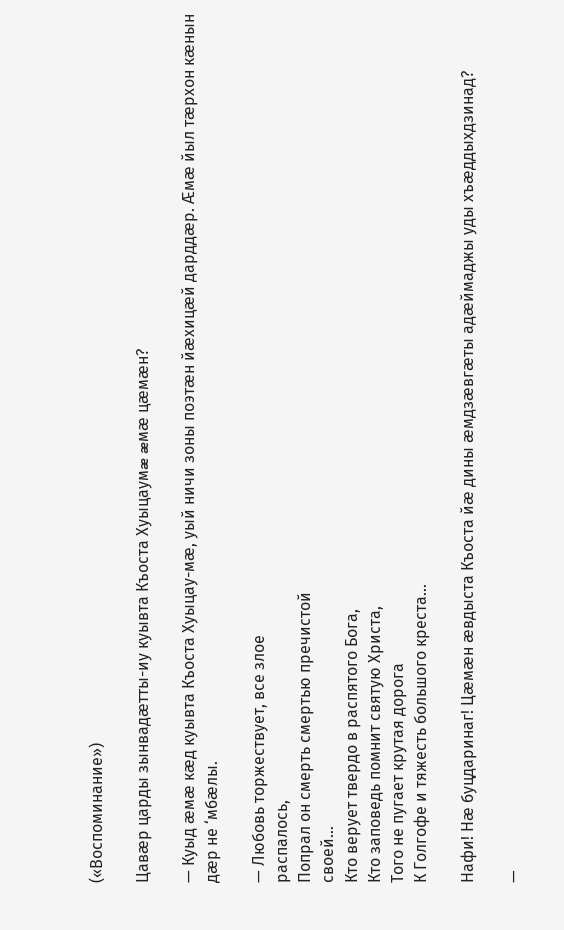(«Воспоминание»)

Цавæр царды зынвадæтты-иу куывта Къоста Хуыцаумæ æмæ цæмæн?

— Куыд æмæ кæд куывта Къоста Хуыцау-мæ, уый ничи зоны поэтæн йæхицæй дарддæр. Æмæ йыл тæрхон кæнын дæр не ‘мбæлы.

— Любовь торжествует, все злое
распалось,
Попрал он смерть смертью пречистой
своей…
Кто верует твердо в распятого Бога,
Кто заповедь помнит святую Христа,
Того не пугает крутая дорога
К Голгофе и тяжесть большого креста…

Нафи! Нæ буцдаринаг! Цæмæн æвдыста Къоста йæ дины æмдзæвгæты адæймаджы уды хъæддыхдзинад?

—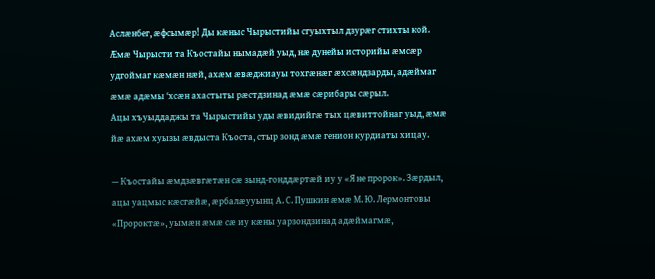Аслæнбег, æфсымæр! Ды кæныс Чырыстийы сгуыхтыл дзурæг стихты кой. Æмæ Чырысти та Къостайы нымадæй уыд, нæ дунейы историйы æмсæр удгоймаг кæмæн нæй, ахæм æвæджиауы тохгæнæг æхсæндзарды, адæймаг æмæ адæмы ‘хсæн ахастыты рæстдзинад æмæ сæрибары сæрыл.
Ацы хъуыддаджы та Чырыстийы уды æвидийгæ тых цæвиттойнаг уыд, æмæ йæ ахæм хуызы æвдыста Къоста, стыр зонд æмæ генион курдиаты хицау.

— Къостайы æмдзæвгæтæн сæ зынд-гонддæртæй иу у «Я не пророк». Зæрдыл, ацы уацмыс кæсгæйæ, æрбалæууынц А. С. Пушкин æмæ М. Ю. Лермонтовы «Пророктæ», уымæн æмæ сæ иу кæны уарзондзинад адæймагмæ,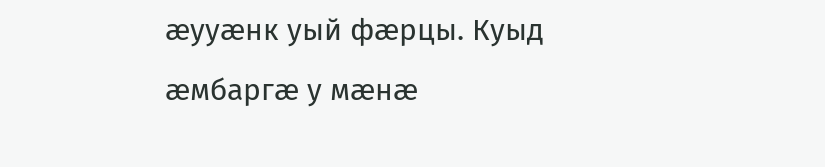æууæнк уый фæрцы. Куыд æмбаргæ у мæнæ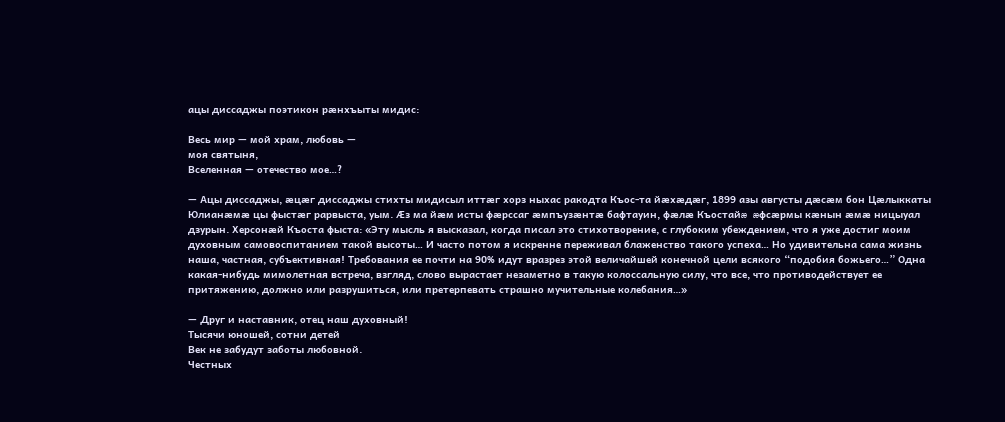ацы диссаджы поэтикон рæнхъыты мидис:

Весь мир — мой храм, любовь —
моя святыня,
Вселенная — отечество мое…?

— Ацы диссаджы, æцæг диссаджы стихты мидисыл иттæг хорз ныхас ракодта Къос-та йæхæдæг, 1899 азы августы дæсæм бон Цæлыккаты Юлианæмæ цы фыстæг рарвыста, уым. Æз ма йæм исты фæрссаг æмпъузæнтæ бафтауин, фæлæ Къостайæ æфсæрмы кæнын æмæ ницыуал дзурын. Херсонæй Къоста фыста: «Эту мысль я высказал, когда писал это стихотворение, с глубоким убеждением, что я уже достиг моим духовным самовоспитанием такой высоты… И часто потом я искренне переживал блаженство такого успеха… Но удивительна сама жизнь наша, частная, субъективная! Требования ее почти на 90% идут вразрез этой величайшей конечной цели всякого “подобия божьего…” Одна какая-нибудь мимолетная встреча, взгляд, слово вырастает незаметно в такую колоссальную силу, что все, что противодействует ее притяжению, должно или разрушиться, или претерпевать страшно мучительные колебания…»

— Друг и наставник, отец наш духовный!
Тысячи юношей, сотни детей
Век не забудут заботы любовной.
Честных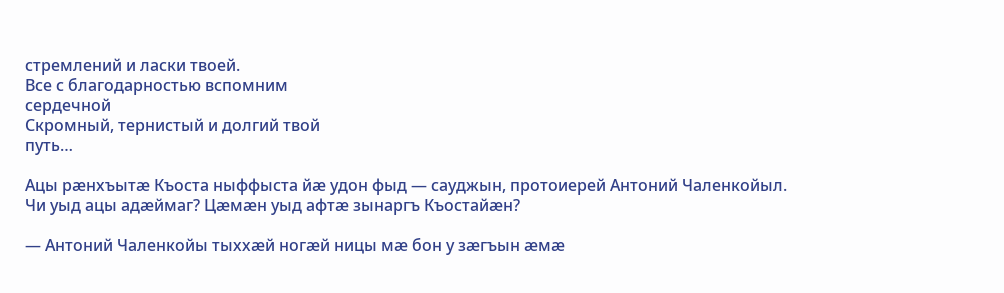стремлений и ласки твоей.
Все с благодарностью вспомним
сердечной
Скромный, тернистый и долгий твой
путь…

Ацы рæнхъытæ Къоста ныффыста йæ удон фыд — сауджын, протоиерей Антоний Чаленкойыл. Чи уыд ацы адæймаг? Цæмæн уыд афтæ зынаргъ Къостайæн?

— Антоний Чаленкойы тыххæй ногæй ницы мæ бон у зæгъын æмæ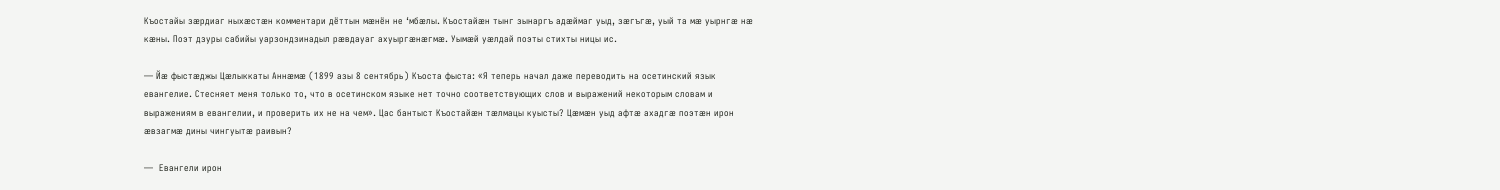Къостайы зæрдиаг ныхæстæн комментари дёттын мæнён не ‘мбæлы. Къостайæн тынг зынаргъ адæймаг уыд, зæгъгæ, уый та мæ уырнгæ нæ кæны. Поэт дзуры сабийы уарзондзинадыл рæвдауаг ахуыргæнæгмæ. Уымæй уæлдай поэты стихты ницы ис.

— Йæ фыстæджы Цæлыккаты Аннæмæ (1899 азы 8 сентябрь) Къоста фыста: «Я теперь начал даже переводить на осетинский язык евангелие. Стесняет меня только то, что в осетинском языке нет точно соответствующих слов и выражений некоторым словам и выражениям в евангелии, и проверить их не на чем». Цас бантыст Къостайæн тæлмацы куысты? Цæмæн уыд афтæ ахадгæ поэтæн ирон æвзагмæ дины чингуытæ раивын?

—  Евангели ирон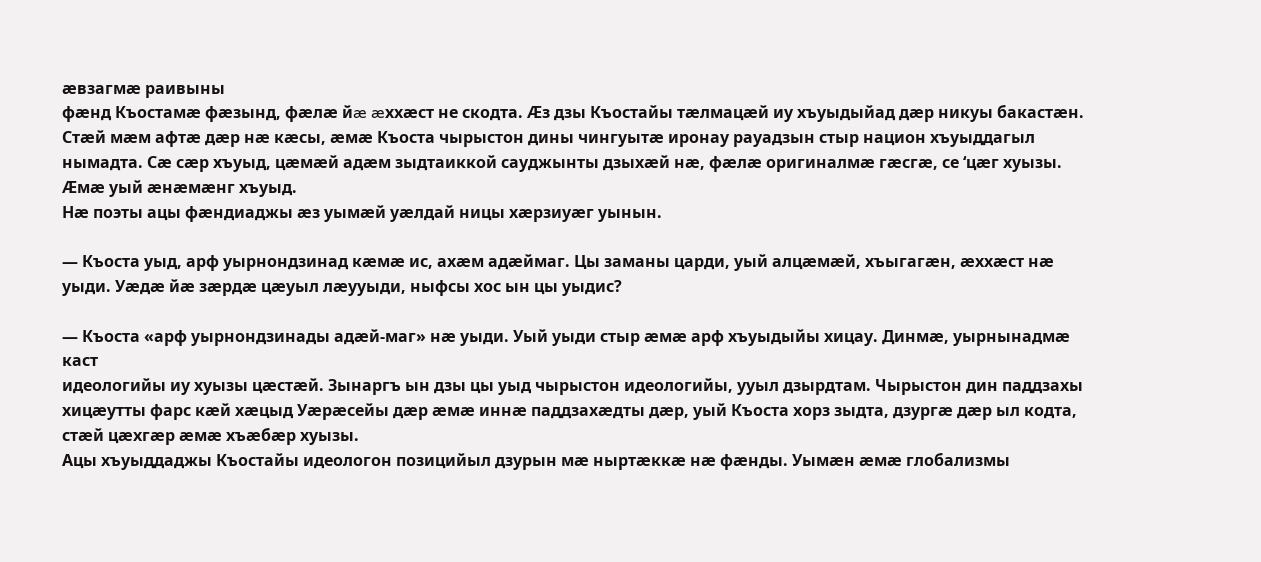æвзагмæ раивыны
фæнд Къостамæ фæзынд, фæлæ йæ æххæст не скодта. Æз дзы Къостайы тæлмацæй иу хъуыдыйад дæр никуы бакастæн. Стæй мæм афтæ дæр нæ кæсы, æмæ Къоста чырыстон дины чингуытæ иронау рауадзын стыр национ хъуыддагыл нымадта. Сæ сæр хъуыд, цæмæй адæм зыдтаиккой сауджынты дзыхæй нæ, фæлæ оригиналмæ гæсгæ, се ‘цæг хуызы. Æмæ уый æнæмæнг хъуыд.
Нæ поэты ацы фæндиаджы æз уымæй уæлдай ницы хæрзиуæг уынын.

— Къоста уыд, арф уырнондзинад кæмæ ис, ахæм адæймаг. Цы заманы царди, уый алцæмæй, хъыгагæн, æххæст нæ уыди. Уæдæ йæ зæрдæ цæуыл лæууыди, ныфсы хос ын цы уыдис?

— Къоста «арф уырнондзинады адæй-маг» нæ уыди. Уый уыди стыр æмæ арф хъуыдыйы хицау. Динмæ, уырнынадмæ каст
идеологийы иу хуызы цæстæй. Зынаргъ ын дзы цы уыд чырыстон идеологийы, ууыл дзырдтам. Чырыстон дин паддзахы хицæутты фарс кæй хæцыд Уæрæсейы дæр æмæ иннæ паддзахæдты дæр, уый Къоста хорз зыдта, дзургæ дæр ыл кодта, стæй цæхгæр æмæ хъæбæр хуызы.
Ацы хъуыддаджы Къостайы идеологон позицийыл дзурын мæ ныртæккæ нæ фæнды. Уымæн æмæ глобализмы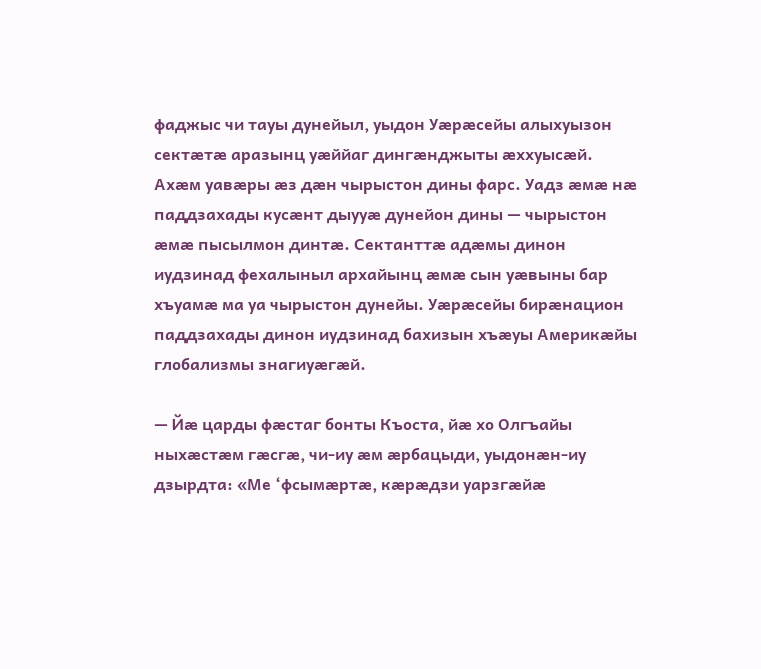фаджыс чи тауы дунейыл, уыдон Уæрæсейы алыхуызон сектæтæ аразынц уæййаг дингæнджыты æххуысæй. Ахæм уавæры æз дæн чырыстон дины фарс. Уадз æмæ нæ паддзахады кусæнт дыууæ дунейон дины — чырыстон æмæ пысылмон динтæ. Сектанттæ адæмы динон иудзинад фехалыныл архайынц æмæ сын уæвыны бар хъуамæ ма уа чырыстон дунейы. Уæрæсейы бирæнацион паддзахады динон иудзинад бахизын хъæуы Америкæйы глобализмы знагиуæгæй.

— Йæ царды фæстаг бонты Къоста, йæ хо Олгъайы ныхæстæм гæсгæ, чи-иу æм æрбацыди, уыдонæн-иу дзырдта: «Ме ‘фсымæртæ, кæрæдзи уарзгæйæ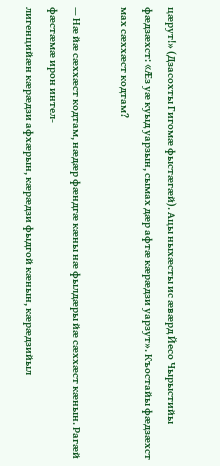цæрут!» (Дзасохты Гигомæ фыстæгæй). Ацы ныхæсты ис æвæрд Йесо Чырыстийы фæдзæхст: «Æз уæ куыд уарзын, сымах дæр афтæ кæрæдзи уарзут». Къостайы фæдзæхст мах сæххæст кодтам?

— Нæ йæ сæххæст кодтам, нæдæр фæндгæ кæны нæ фылдæры йæ сæххæст кæнын. Рагæй фæстæмæ ирон интел-
лигенцийæн кæрæдзи афхæрын, кæрæдзи фыдгой кæнын, кæрæдзийыл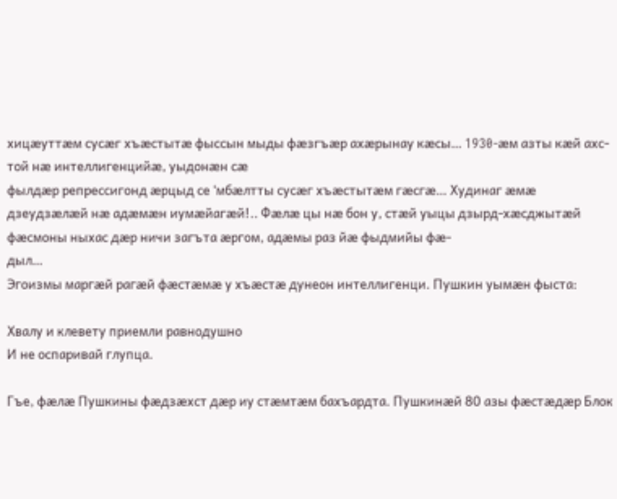хицæуттæм сусæг хъæстытæ фыссын мыды фæзгъæр ахæрынау кæсы… 1930-æм азты кæй ахс-той нæ интеллигенцийæ, уыдонæн сæ
фылдæр репрессигонд æрцыд се ‘мбæлтты сусæг хъæстытæм гæсгæ… Худинаг æмæ дзеудзæлæй нæ адæмæн иумæйагæй!.. Фæлæ цы нæ бон у, стæй уыцы дзырд-хæсджытæй фæсмоны ныхас дæр ничи загъта æргом, адæмы раз йæ фыдмийы фæ-
дыл…
Эгоизмы маргæй рагæй фæстæмæ у хъæстæ дунеон интеллигенци. Пушкин уымæн фыста:

Хвалу и клевету приемли равнодушно
И не оспаривай глупца.

Гъе, фæлæ Пушкины фæдзæхст дæр иу стæмтæм бахъардта. Пушкинæй 80 азы фæстæдæр Блок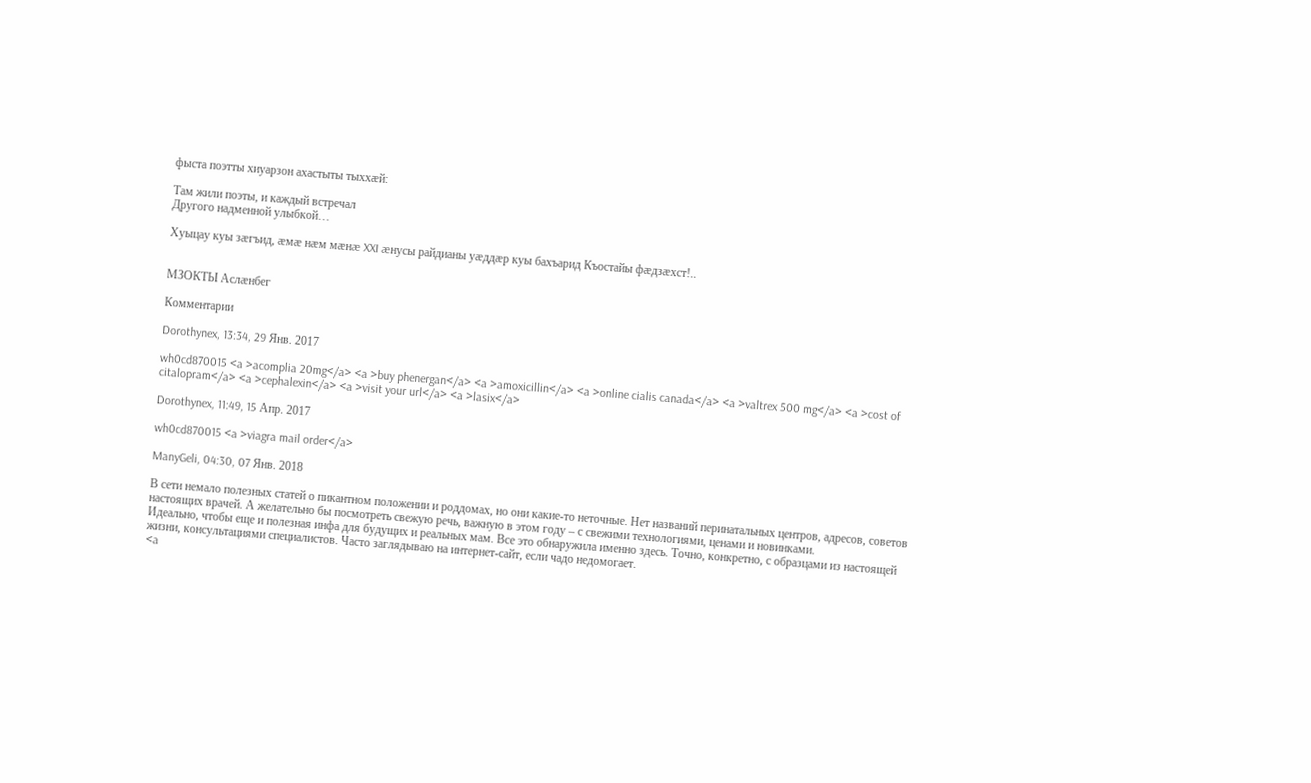фыста поэтты хиуарзон ахастыты тыххæй:

Там жили поэты, и каждый встречал
Другого надменной улыбкой…

Хуыцау куы зæгъид, æмæ нæм мæнæ XXI æнусы райдианы уæддæр куы бахъарид Къостайы фæдзæхст!..


МЗОКТЫ Аслæнбег

Комментарии

Dorothynex, 13:34, 29 Янв. 2017

wh0cd870015 <a >acomplia 20mg</a> <a >buy phenergan</a> <a >amoxicillin</a> <a >online cialis canada</a> <a >valtrex 500 mg</a> <a >cost of citalopram</a> <a >cephalexin</a> <a >visit your url</a> <a >lasix</a>

Dorothynex, 11:49, 15 Апр. 2017

wh0cd870015 <a >viagra mail order</a>

ManyGeli, 04:30, 07 Янв. 2018

В сети немало полезных статей о пикантном положении и роддомах, но они какие-то неточные. Нет названий перинатальных центров, адресов, советов настоящих врачей. А желательно бы посмотреть свежую речь, важную в этом году – с свежими технологиями, ценами и новинками.
Идеально, чтобы еще и полезная инфа для будущих и реальных мам. Все это обнаружила именно здесь. Точно, конкретно, с образцами из настоящей жизни, консультациями специалистов. Часто заглядываю на интернет-сайт, если чадо недомогает.
<a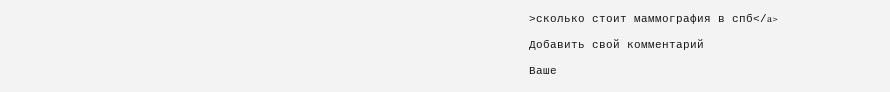>сколько стоит маммография в спб</a>

Добавить свой комментарий

Ваше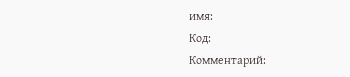имя:
Код:
Комментарий: